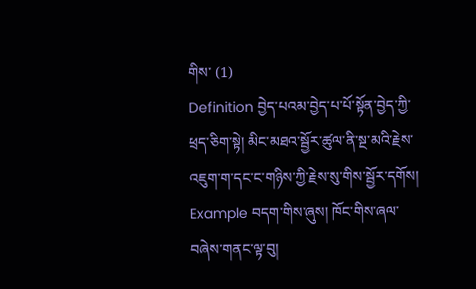གིས་ (1)
Definition བྱེད་པའམ་བྱེད་པ་པོ་སྟོན་བྱེད་ཀྱི་ཕྲད་ཅིག་སྟེ། མིང་མཐའ་སྦྱོར་ཚུལ་ནི་སྔ་མའི་རྗེས་འཇུག་ག་དང་ང་གཉིས་ཀྱི་རྗེས་སུ་གིས་སྦྱོར་དགོས།
Example བདག་གིས་ཞུས། ཁོང་གིས་ཞལ་བཞེས་གནང་ལྟ་བུ།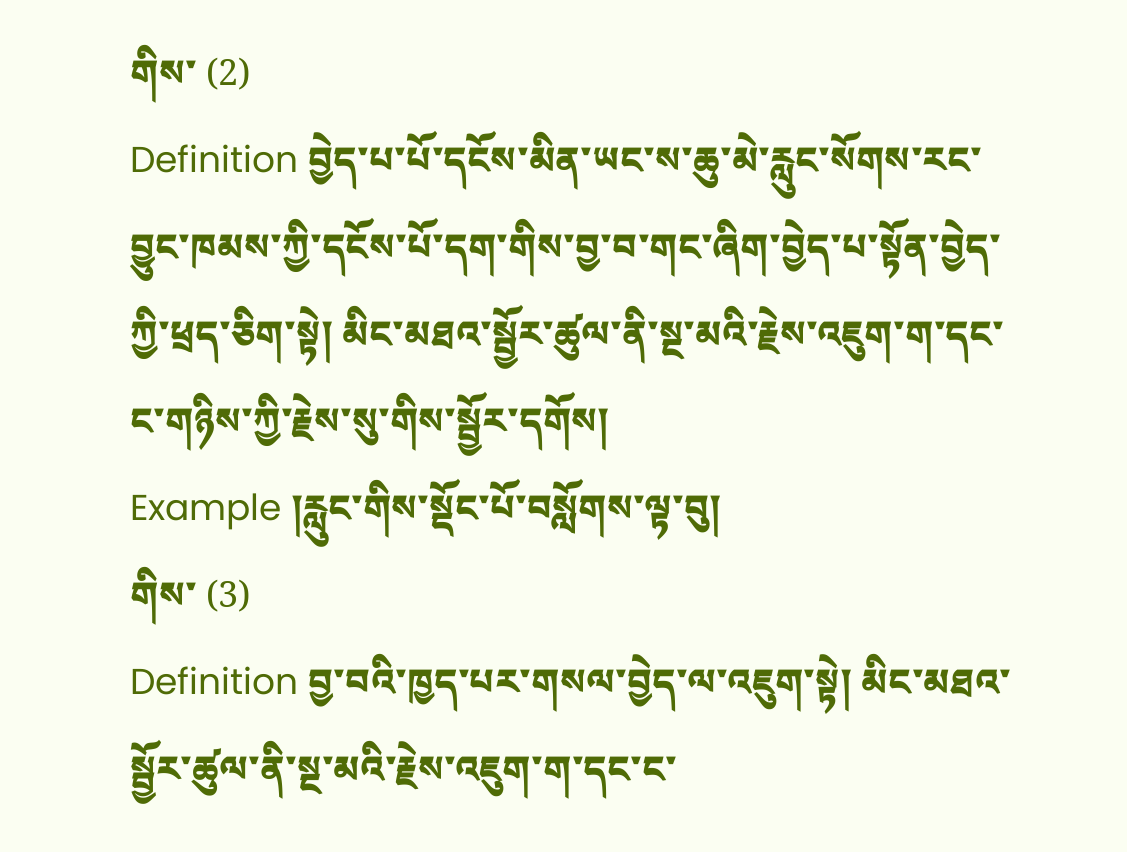གིས་ (2)
Definition བྱེད་པ་པོ་དངོས་མིན་ཡང་ས་ཆུ་མེ་རླུང་སོགས་རང་བྱུང་ཁམས་ཀྱི་དངོས་པོ་དག་གིས་བྱ་བ་གང་ཞིག་བྱེད་པ་སྟོན་བྱེད་ཀྱི་ཕྲད་ཅིག་སྟེ། མིང་མཐའ་སྦྱོར་ཚུལ་ནི་སྔ་མའི་རྗེས་འཇུག་ག་དང་ང་གཉིས་ཀྱི་རྗེས་སུ་གིས་སྦྱོར་དགོས།
Example །རླུང་གིས་སྡོང་པོ་བསློགས་ལྟ་བུ།
གིས་ (3)
Definition བྱ་བའི་ཁྱད་པར་གསལ་བྱེད་ལ་འཇུག་སྟེ། མིང་མཐའ་སྦྱོར་ཚུལ་ནི་སྔ་མའི་རྗེས་འཇུག་ག་དང་ང་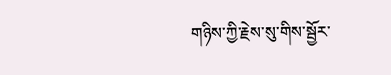གཉིས་ཀྱི་རྗེས་སུ་གིས་སྦྱོར་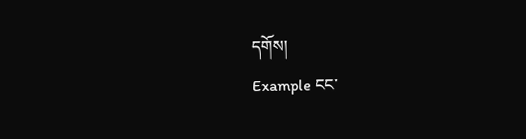དགོས།
Example ངང་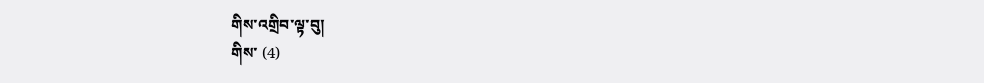གིས་འགྲིབ་ལྟ་བུ།
གིས་ (4)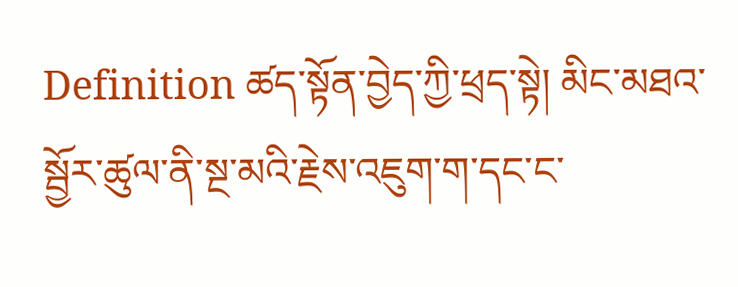Definition ཚད་སྟོན་བྱེད་ཀྱི་ཕྲད་སྟེ། མིང་མཐའ་སྦྱོར་ཚུལ་ནི་སྔ་མའི་རྗེས་འཇུག་ག་དང་ང་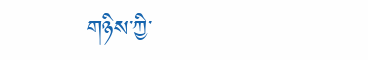གཉིས་ཀྱི་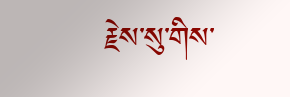རྗེས་སུ་གིས་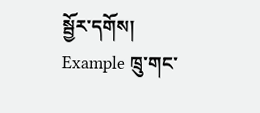སྦྱོར་དགོས།
Example ཁྲུ་གང་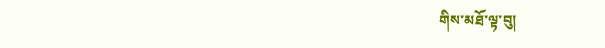གིས་མཐོ་ལྟ་བུ།